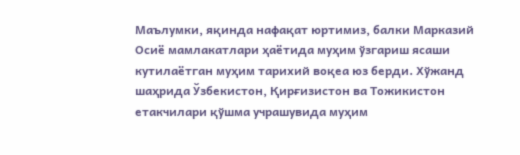Маълумки, яқинда нафақат юртимиз, балки Марказий Осиё мамлакатлари ҳаётида муҳим ўзгариш ясаши кутилаётган муҳим тарихий воқеа юз берди. Хўжанд шаҳрида Ўзбекистон, Қирғизистон ва Тожикистон етакчилари қўшма учрашувида муҳим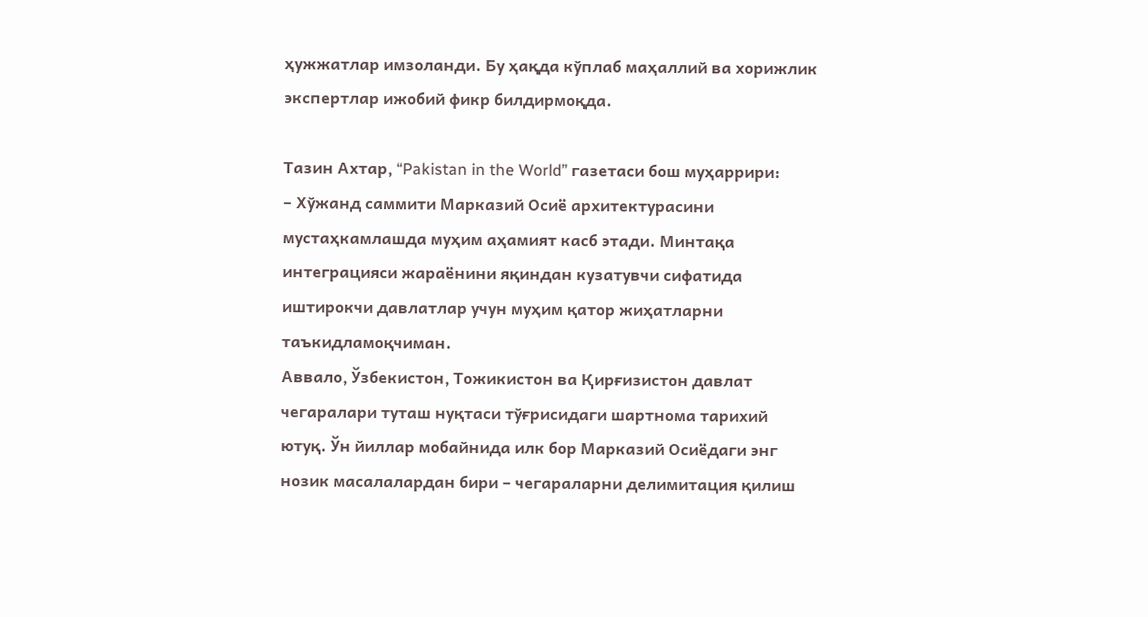ҳужжатлар имзоланди. Бу ҳақда кўплаб маҳаллий ва хорижлик экспертлар ижобий фикр билдирмоқда.

Тазин Ахтар, “Pakistan in the World” газетаси бош муҳаррири:
– Хўжанд саммити Марказий Осиё архитектурасини мустаҳкамлашда муҳим аҳамият касб этади. Минтақа интеграцияси жараёнини яқиндан кузатувчи сифатида иштирокчи давлатлар учун муҳим қатор жиҳатларни таъкидламоқчиман.
Аввало, Ўзбекистон, Тожикистон ва Қирғизистон давлат чегаралари туташ нуқтаси тўғрисидаги шартнома тарихий ютуқ. Ўн йиллар мобайнида илк бор Марказий Осиёдаги энг нозик масалалардан бири – чегараларни делимитация қилиш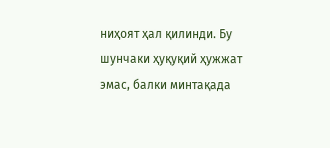ниҳоят ҳал қилинди. Бу шунчаки ҳуқуқий ҳужжат эмас, балки минтақада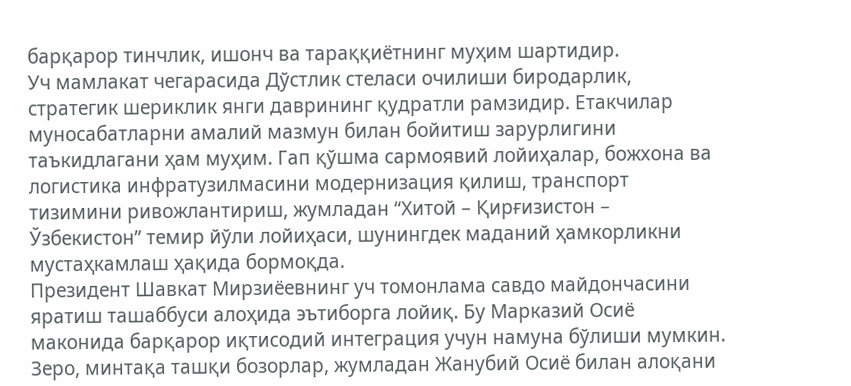барқарор тинчлик, ишонч ва тараққиётнинг муҳим шартидир.
Уч мамлакат чегарасида Дўстлик стеласи очилиши биродарлик, стратегик шериклик янги даврининг қудратли рамзидир. Етакчилар муносабатларни амалий мазмун билан бойитиш зарурлигини таъкидлагани ҳам муҳим. Гап қўшма сармоявий лойиҳалар, божхона ва логистика инфратузилмасини модернизация қилиш, транспорт тизимини ривожлантириш, жумладан “Хитой – Қирғизистон – Ўзбекистон” темир йўли лойиҳаси, шунингдек маданий ҳамкорликни мустаҳкамлаш ҳақида бормоқда.
Президент Шавкат Мирзиёевнинг уч томонлама савдо майдончасини яратиш ташаббуси алоҳида эътиборга лойиқ. Бу Марказий Осиё маконида барқарор иқтисодий интеграция учун намуна бўлиши мумкин. Зеро, минтақа ташқи бозорлар, жумладан Жанубий Осиё билан алоқани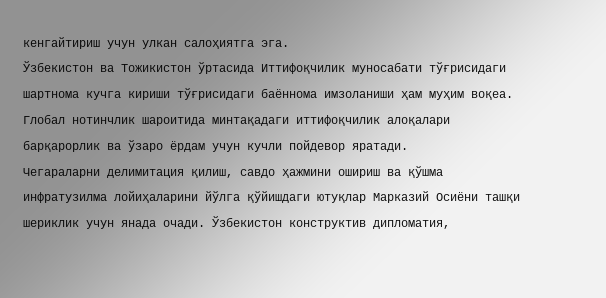кенгайтириш учун улкан салоҳиятга эга.
Ўзбекистон ва Тожикистон ўртасида Иттифоқчилик муносабати тўғрисидаги шартнома кучга кириши тўғрисидаги баённома имзоланиши ҳам муҳим воқеа. Глобал нотинчлик шароитида минтақадаги иттифоқчилик алоқалари барқарорлик ва ўзаро ёрдам учун кучли пойдевор яратади.
Чегараларни делимитация қилиш, савдо ҳажмини ошириш ва қўшма инфратузилма лойиҳаларини йўлга қўйишдаги ютуқлар Марказий Осиёни ташқи шериклик учун янада очади. Ўзбекистон конструктив дипломатия,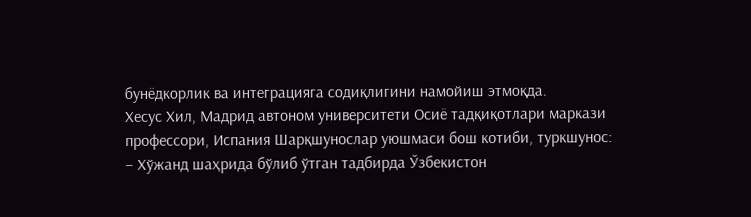бунёдкорлик ва интеграцияга содиқлигини намойиш этмоқда.
Хесус Хил, Мадрид автоном университети Осиё тадқиқотлари маркази профессори, Испания Шарқшунослар уюшмаси бош котиби, туркшунос:
– Хўжанд шаҳрида бўлиб ўтган тадбирда Ўзбекистон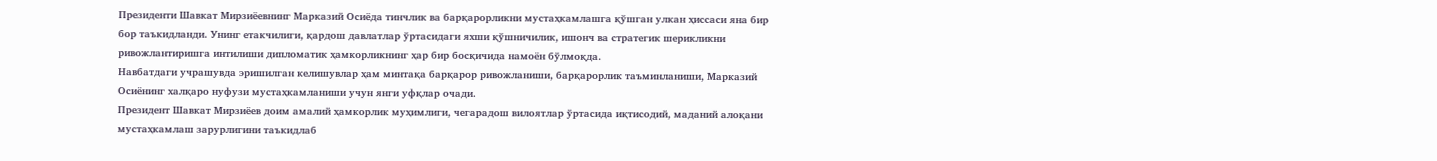Президенти Шавкат Мирзиёевнинг Марказий Осиёда тинчлик ва барқарорликни мустаҳкамлашга қўшган улкан ҳиссаси яна бир бор таъкидланди. Унинг етакчилиги, қардош давлатлар ўртасидаги яхши қўшничилик, ишонч ва стратегик шерикликни ривожлантиришга интилиши дипломатик ҳамкорликнинг ҳар бир босқичида намоён бўлмоқда.
Навбатдаги учрашувда эришилган келишувлар ҳам минтақа барқарор ривожланиши, барқарорлик таъминланиши, Марказий Осиёнинг халқаро нуфузи мустаҳкамланиши учун янги уфқлар очади.
Президент Шавкат Мирзиёев доим амалий ҳамкорлик муҳимлиги, чегарадош вилоятлар ўртасида иқтисодий, маданий алоқани мустаҳкамлаш зарурлигини таъкидлаб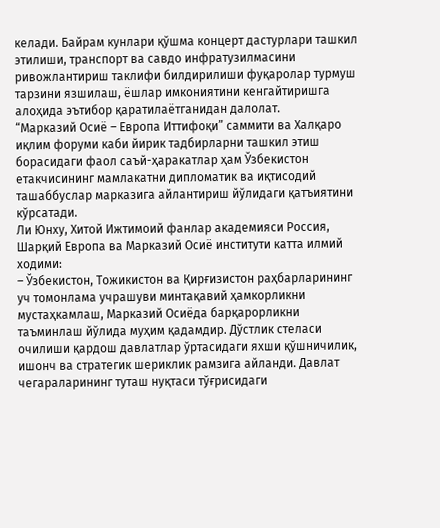келади. Байрам кунлари қўшма концерт дастурлари ташкил этилиши, транспорт ва савдо инфратузилмасини ривожлантириш таклифи билдирилиши фуқаролар турмуш тарзини язшилаш, ёшлар имкониятини кенгайтиришга алоҳида эътибор қаратилаётганидан далолат.
“Марказий Осиё – Европа Иттифоқи” саммити ва Халқаро иқлим форуми каби йирик тадбирларни ташкил этиш борасидаги фаол саъй-ҳаракатлар ҳам Ўзбекистон етакчисининг мамлакатни дипломатик ва иқтисодий ташаббуслар марказига айлантириш йўлидаги қатъиятини кўрсатади.
Ли Юнху, Хитой Ижтимоий фанлар академияси Россия, Шарқий Европа ва Марказий Осиё институти катта илмий ходими:
– Ўзбекистон, Тожикистон ва Қирғизистон раҳбарларининг уч томонлама учрашуви минтақавий ҳамкорликни мустаҳкамлаш, Марказий Осиёда барқарорликни таъминлаш йўлида муҳим қадамдир. Дўстлик стеласи очилиши қардош давлатлар ўртасидаги яхши қўшничилик, ишонч ва стратегик шериклик рамзига айланди. Давлат чегараларининг туташ нуқтаси тўғрисидаги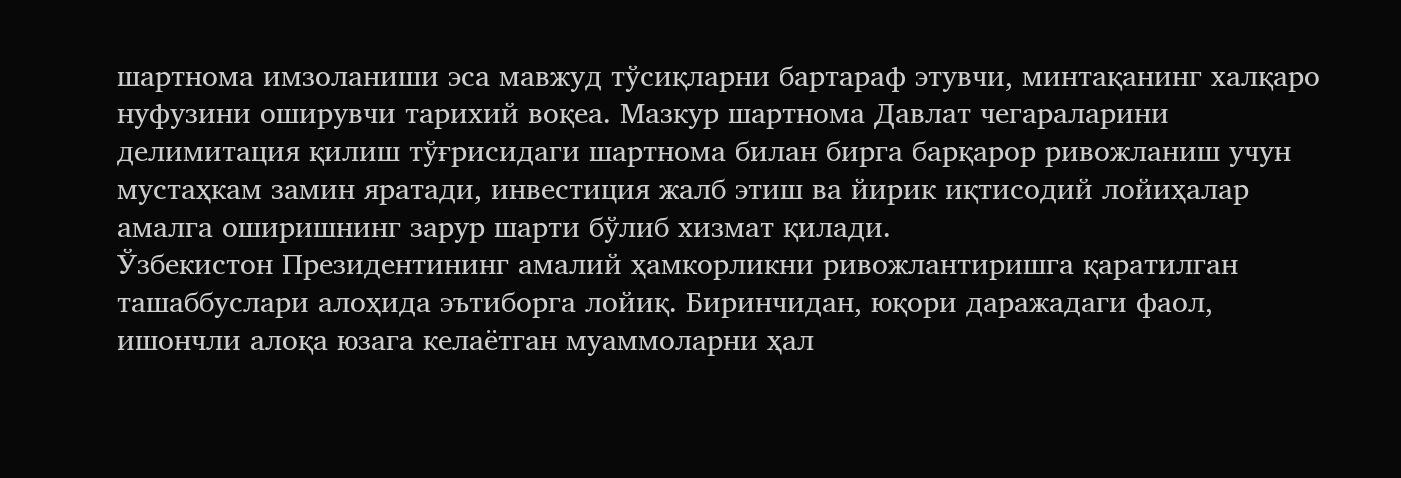шартнома имзоланиши эса мавжуд тўсиқларни бартараф этувчи, минтақанинг халқаро нуфузини оширувчи тарихий воқеа. Мазкур шартнома Давлат чегараларини делимитация қилиш тўғрисидаги шартнома билан бирга барқарор ривожланиш учун мустаҳкам замин яратади, инвестиция жалб этиш ва йирик иқтисодий лойиҳалар амалга оширишнинг зарур шарти бўлиб хизмат қилади.
Ўзбекистон Президентининг амалий ҳамкорликни ривожлантиришга қаратилган ташаббуслари алоҳида эътиборга лойиқ. Биринчидан, юқори даражадаги фаол, ишончли алоқа юзага келаётган муаммоларни ҳал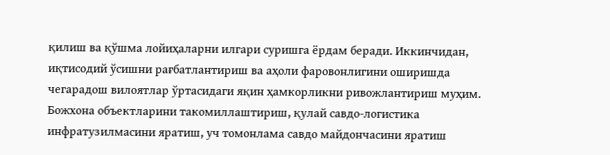қилиш ва қўшма лойиҳаларни илгари суришга ёрдам беради. Иккинчидан, иқтисодий ўсишни рағбатлантириш ва аҳоли фаровонлигини оширишда чегарадош вилоятлар ўртасидаги яқин ҳамкорликни ривожлантириш муҳим. Божхона объектларини такомиллаштириш, қулай савдо-логистика инфратузилмасини яратиш, уч томонлама савдо майдончасини яратиш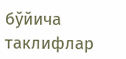бўйича таклифлар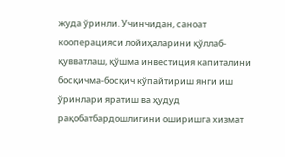жуда ўринли. Учинчидан, саноат кооперацияси лойиҳаларини қўллаб-қувватлаш, қўшма инвестиция капиталини босқичма-босқич кўпайтириш янги иш ўринлари яратиш ва ҳудуд рақобатбардошлигини оширишга хизмат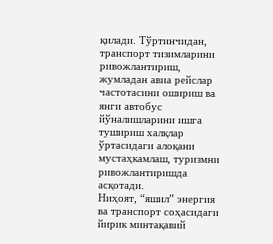қилади. Тўртинчидан, транспорт тизимларини ривожлантириш, жумладан авиа рейслар частотасини ошириш ва янги автобус йўналишларини ишга тушириш халқлар ўртасидаги алоқани мустаҳкамлаш, туризмни ривожлантиришда асқотади.
Ниҳоят, “яшил” энергия ва транспорт соҳасидаги йирик минтақавий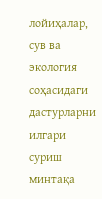лойиҳалар, сув ва экология соҳасидаги дастурларни илгари суриш минтақа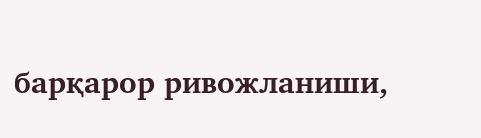барқарор ривожланиши,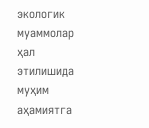экологик муаммолар ҳал этилишида муҳим аҳамиятга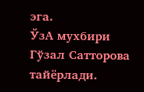эга.
ЎзА мухбири Гўзал Сатторова тайёрлади.